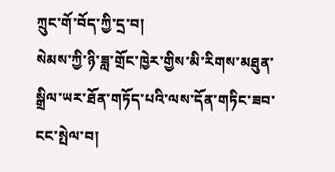ཀྲུང་གོ་བོད་ཀྱི་དྲ་བ།
སེམས་ཀྱི་ཉི་ཟླ་གྲོང་ཁྱེར་གྱིས་མི་རིགས་མཐུན་སྒྲིལ་ཡར་ཐོན་གཏོད་པའི་ལས་དོན་གཏིང་ཟབ་ངང་སྤེལ་བ།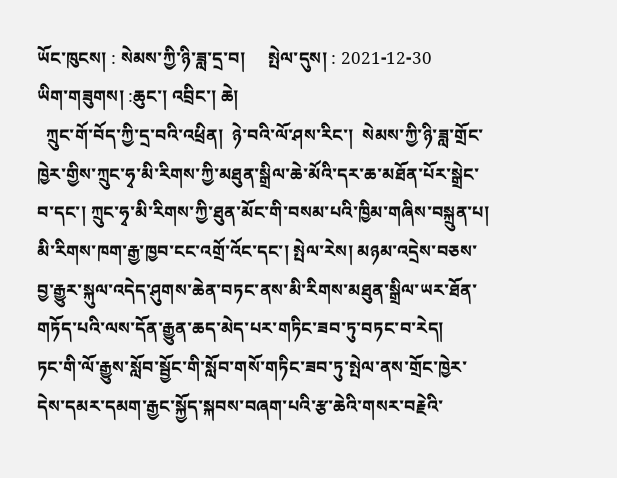ཡོང་ཁུངས། : སེམས་ཀྱི་ཉི་ཟླ་དྲ་བ།     སྤེལ་དུས། : 2021-12-30
ཡིག་གཟུགས། :ཆུང་། འབྲིང་། ཆེ།
  ཀྲུང་གོ་བོད་ཀྱི་དྲ་བའི་འཕྲིན།  ཉེ་བའི་ལོ་ཤས་རིང་།  སེམས་ཀྱི་ཉི་ཟླ་གྲོང་ཁྱེར་གྱིས་ཀྲུང་ཧྭ་མི་རིགས་ཀྱི་མཐུན་སྒྲིལ་ཆེ་མོའི་དར་ཆ་མཐོན་པོར་སྒྲེང་བ་དང་། ཀྲུང་ཧྭ་མི་རིགས་ཀྱི་ཐུན་མོང་གི་བསམ་པའི་ཁྱིམ་གཞིས་བསྐྲུན་པ། མི་རིགས་ཁག་རྒྱ་ཁྱབ་ངང་འགྲོ་འོང་དང་། སྤེལ་རེས། མཉམ་འདྲེས་བཅས་བྱ་རྒྱུར་སྐུལ་འདེད་ཤུགས་ཆེན་བཏང་ནས་མི་རིགས་མཐུན་སྒྲིལ་ཡར་ཐོན་གཏོད་པའི་ལས་དོན་རྒྱུན་ཆད་མེད་པར་གཏིང་ཟབ་ཏུ་བཏང་བ་རེད།
ཏང་གི་ལོ་རྒྱུས་སློབ་སྦྱོང་གི་སློབ་གསོ་གཏིང་ཟབ་ཏུ་སྤེལ་ནས་གྲོང་ཁྱེར་དེས་དམར་དམག་རྒྱང་སྐྱོད་སྐབས་བཞག་པའི་རྩ་ཆེའི་གསར་བརྗེའི་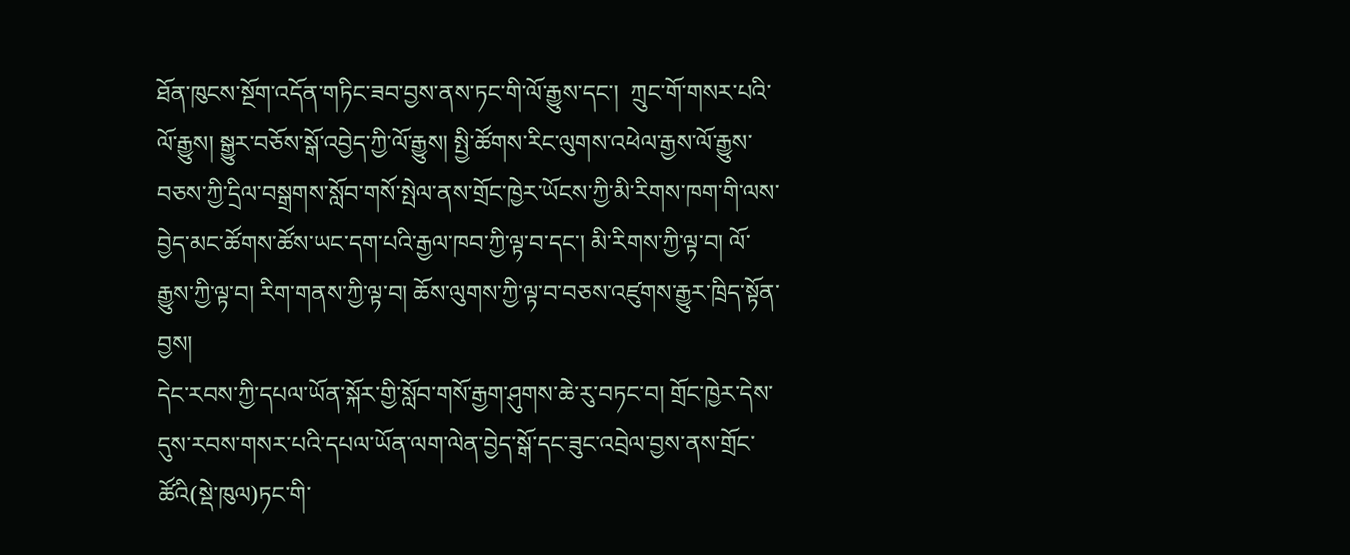ཐོན་ཁུངས་སྔོག་འདོན་གཏིང་ཟབ་བྱས་ནས་ཏང་གི་ལོ་རྒྱུས་དང་།  ཀྲུང་གོ་གསར་པའི་ལོ་རྒྱུས། སྒྱུར་བཅོས་སྒོ་འབྱེད་ཀྱི་ལོ་རྒྱུས། སྤྱི་ཚོགས་རིང་ལུགས་འཕེལ་རྒྱས་ལོ་རྒྱུས་བཅས་ཀྱི་དྲིལ་བསྒྲགས་སློབ་གསོ་སྤེལ་ནས་གྲོང་ཁྱེར་ཡོངས་ཀྱི་མི་རིགས་ཁག་གི་ལས་བྱེད་མང་ཚོགས་ཚོས་ཡང་དག་པའི་རྒྱལ་ཁབ་ཀྱི་ལྟ་བ་དང་། མི་རིགས་ཀྱི་ལྟ་བ། ལོ་རྒྱུས་ཀྱི་ལྟ་བ། རིག་གནས་ཀྱི་ལྟ་བ། ཆོས་ལུགས་ཀྱི་ལྟ་བ་བཅས་འཛུགས་རྒྱུར་ཁྲིད་སྟོན་བྱས།
དེང་རབས་ཀྱི་དཔལ་ཡོན་སྐོར་གྱི་སློབ་གསོ་རྒྱག་ཤུགས་ཆེ་རུ་བཏང་བ། གྲོང་ཁྱེར་དེས་དུས་རབས་གསར་པའི་དཔལ་ཡོན་ལག་ལེན་བྱེད་སྒོ་དང་ཟུང་འབྲེལ་བྱས་ནས་གྲོང་ཚོའི(སྡེ་ཁུལ)ཏང་གི་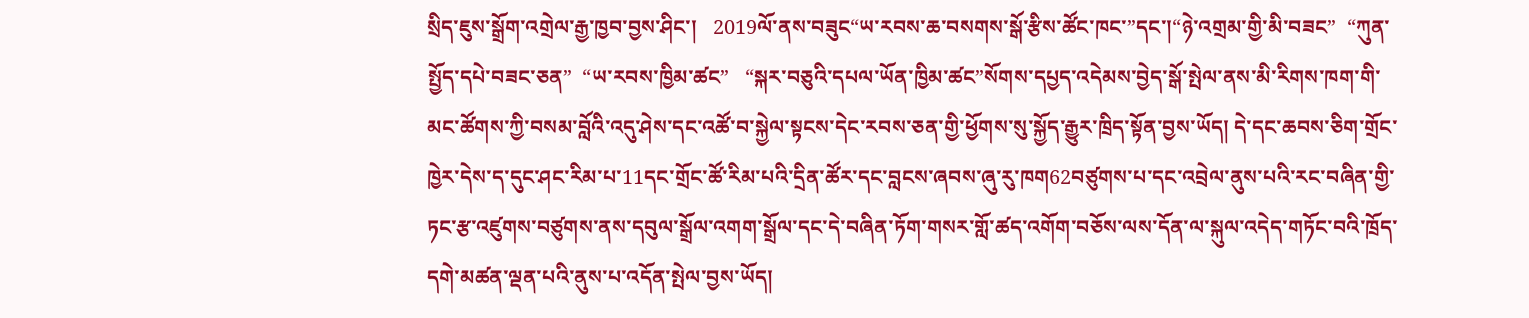སྲིད་ཇུས་སྒྲོག་འགྲེལ་རྒྱ་ཁྱབ་བྱས་ཤིང་།   2019ལོ་ནས་བཟུང“ཡ་རབས་ཆ་བསགས་སྒོ་རྩིས་ཚོང་ཁང་”དང་།“ཉེ་འགྲམ་གྱི་མི་བཟང”  “ཀུན་སྤྱོད་དཔེ་བཟང་ཅན”  “ཡ་རབས་ཁྱིམ་ཚང”   “སྐར་བཅུའི་དཔལ་ཡོན་ཁྱིམ་ཚང”སོགས་དཔྱད་འདེམས་བྱེད་སྒོ་སྤེལ་ནས་མི་རིགས་ཁག་གི་མང་ཚོགས་ཀྱི་བསམ་བློའི་འདུ་ཤེས་དང་འཚོ་བ་སྐྱེལ་སྟངས་དེང་རབས་ཅན་གྱི་ཕྱོགས་སུ་སྐྱོད་རྒྱུར་ཁྲིད་སྟོན་བྱས་ཡོད། དེ་དང་ཆབས་ཅིག་གྲོང་ཁྱེར་དེས་ད་དུང་ཤང་རིམ་པ་11དང་གྲོང་ཚོ་རིམ་པའི་དྲིན་ཚོར་དང་བླངས་ཞབས་ཞུ་རུ་ཁག62བཙུགས་པ་དང་འབྲེལ་ནུས་པའི་རང་བཞིན་གྱི་ཏང་རྩ་འཛུགས་བཙུགས་ནས་དབུལ་སྒྲོལ་འགག་སྒྲོལ་དང་དེ་བཞིན་ཏོག་གསར་གློ་ཚད་འགོག་བཅོས་ལས་དོན་ལ་སྐུལ་འདེད་གཏོང་བའི་ཁྲོད་དགེ་མཚན་ལྡན་པའི་ནུས་པ་འདོན་སྤེལ་བྱས་ཡོད།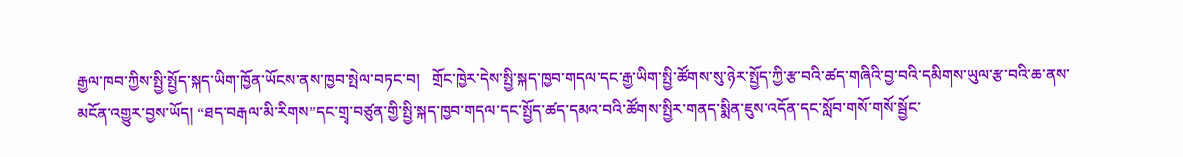རྒྱལ་ཁབ་ཀྱིས་སྤྱི་སྤྱོད་སྐད་ཡིག་ཁྱོན་ཡོངས་ནས་ཁྱབ་སྤེལ་བཏང་བ།   གྲོང་ཁྱེར་དེས་སྤྱི་སྐད་ཁྱབ་གདལ་དང་རྒྱ་ཡིག་སྤྱི་ཚོགས་སུ་ཉེར་སྤྱོད་ཀྱི་རྩ་བའི་ཚད་གཞིའི་བྱ་བའི་དམིགས་ཡུལ་རྩ་བའི་ཆ་ནས་མངོན་འགྱུར་བྱས་ཡོད། “ཐད་བརྒལ་མི་རིགས”དང་གྲྭ་བཙུན་གྱི་སྤྱི་སྐད་ཁྱབ་གདལ་དང་སྤྱོད་ཚད་དམའ་བའི་ཚོགས་སྤྱིར་གནད་སྨིན་ཇུས་འདོན་དང་སློབ་གསོ་གསོ་སྦྱོང་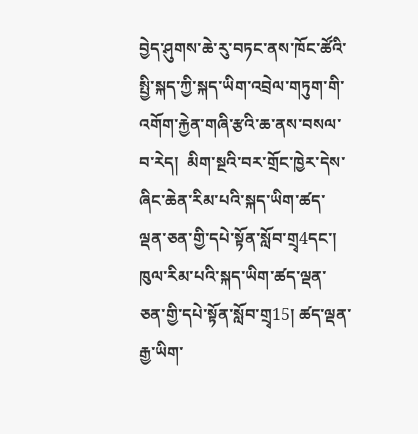བྱེད་ཤུགས་ཆེ་རུ་བཏང་ནས་ཁོང་ཚོའི་སྤྱི་སྐད་ཀྱི་སྐད་ཡིག་འབྲེལ་གཏུག་གི་འགོག་རྐྱེན་གཞི་རྩའི་ཆ་ནས་བསལ་བ་རེད།  མིག་སྔའི་བར་གྲོང་ཁྱེར་དེས་ཞིང་ཆེན་རིམ་པའི་སྐད་ཡིག་ཚད་ལྡན་ཅན་གྱི་དཔེ་སྟོན་སློབ་གྲྭ4དང་།   ཁུལ་རིམ་པའི་སྐད་ཡིག་ཚད་ལྡན་ཅན་གྱི་དཔེ་སྟོན་སློབ་གྲྭ15། ཚད་ལྡན་རྒྱ་ཡིག་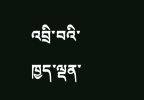འབྲི་བའི་ཁྱད་ལྡན་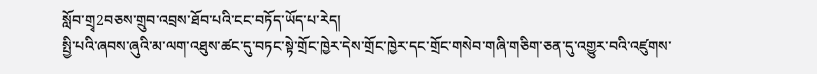སློབ་གྲྭ2བཅས་གྲུབ་འབྲས་ཐོབ་པའི་ངང་བཏོད་ཡོད་པ་རེད།
སྤྱི་པའི་ཞབས་ཞུའི་མ་ལག་འཐུས་ཚང་དུ་བཏང་སྟེ་གྲོང་ཁྱེར་དེས་གྲོང་ཁྱེར་དང་གྲོང་གསེབ་གཞི་གཅིག་ཅན་དུ་འགྱུར་བའི་འཛུགས་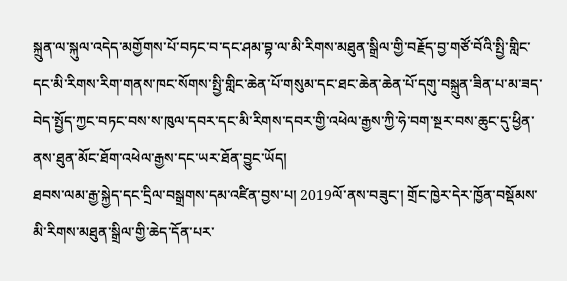སྐྲུན་ལ་སྐུལ་འདེད་མགྱོགས་པོ་བཏང་བ་དང་ཤམ་བྷ་ལ་མི་རིགས་མཐུན་སྒྲིལ་གྱི་བརྗོད་བྱ་གཙོ་བོའི་སྤྱི་གླིང་དང་མི་རིགས་རིག་གནས་ཁང་སོགས་སྤྱི་གླིང་ཆེན་པོ་གསུམ་དང་ཐང་ཆེན་ཆེན་པོ་དགུ་བསྐྲུན་ཟིན་པ་མ་ཟད་བེད་སྤྱོད་ཀྱང་བཏང་བས་ས་ཁུལ་དབར་དང་མི་རིགས་དབར་གྱི་འཕེལ་རྒྱས་ཀྱི་ཧེ་བག་སྔར་བས་ཆུང་དུ་ཕྱིན་ནས་ཐུན་མོང་ཐོག་འཕེལ་རྒྱས་དང་ཡར་ཐོན་བྱུང་ཡོད།
ཐབས་ལམ་རྒྱ་སྐྱེད་དང་དྲིལ་བསྒྲགས་དམ་འཛིན་བྱས་པ། 2019ལོ་ནས་བཟུང་། གྲོང་ཁྱེར་དེར་ཁྱོན་བསྡོམས་མི་རིགས་མཐུན་སྒྲིལ་གྱི་ཆེད་དོན་པར་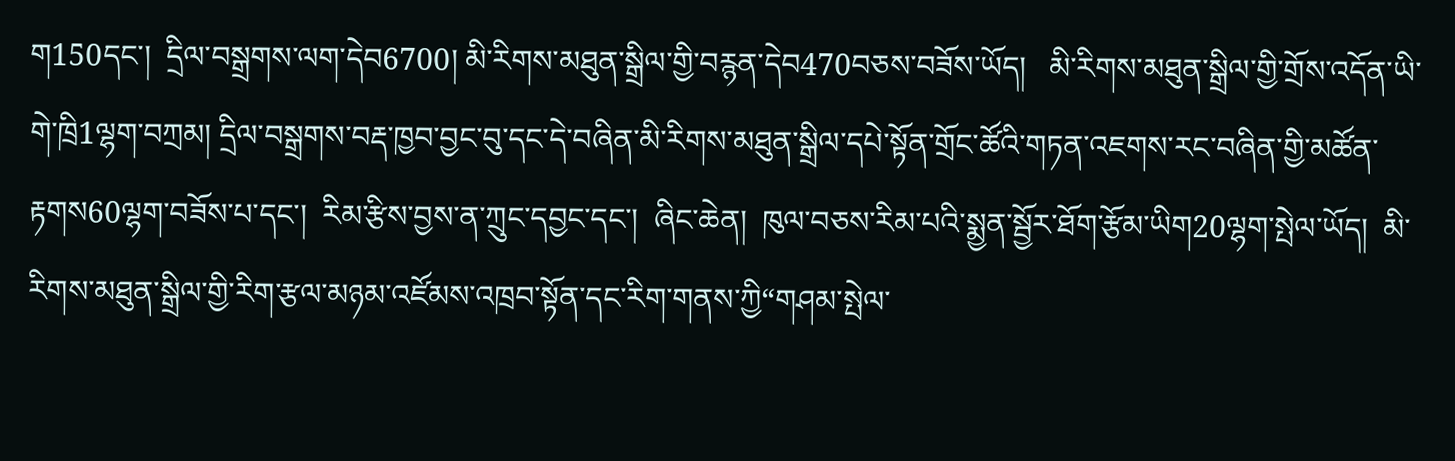ག150དང་།  དྲིལ་བསྒྲགས་ལག་དེབ6700། མི་རིགས་མཐུན་སྒྲིལ་གྱི་བརྙན་དེབ470བཅས་བཟོས་ཡོད།   མི་རིགས་མཐུན་སྒྲིལ་གྱི་གྲོས་འདོན་ཡི་གེ་ཁྲི1ལྷག་བཀྲམ། དྲིལ་བསྒྲགས་བརྡ་ཁྱབ་བྱང་བུ་དང་དེ་བཞིན་མི་རིགས་མཐུན་སྒྲིལ་དཔེ་སྟོན་གྲོང་ཚོའི་གཏན་འཇགས་རང་བཞིན་གྱི་མཚོན་རྟགས60ལྷག་བཟོས་པ་དང་།  རིམ་རྩིས་བྱས་ན་ཀྲུང་དབྱང་དང་།  ཞིང་ཆེན།  ཁུལ་བཅས་རིམ་པའི་སྨྱན་སྦྱོར་ཐོག་རྩོམ་ཡིག20ལྷག་སྤེལ་ཡོད།  མི་རིགས་མཐུན་སྒྲིལ་གྱི་རིག་རྩལ་མཉམ་འཛོམས་འཁྲབ་སྟོན་དང་རིག་གནས་ཀྱི“གཤམ་སྤེལ་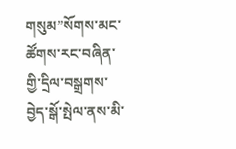གསུམ”སོགས་མང་ཚོགས་རང་བཞིན་གྱི་དྲིལ་བསྒྲགས་བྱེད་སྒོ་སྤེལ་ནས་མི་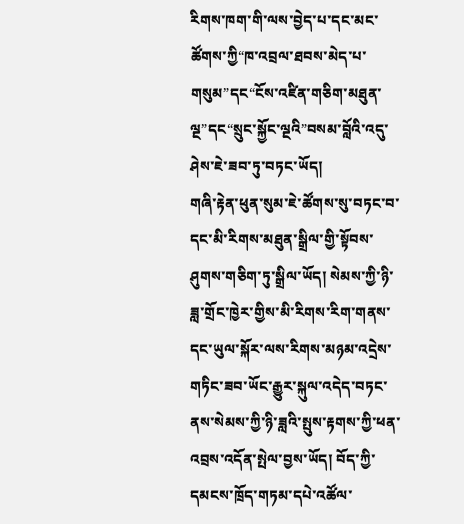རིགས་ཁག་གི་ལས་བྱེད་པ་དང་མང་ཚོགས་ཀྱི“ཁ་འབྲལ་ཐབས་མེད་པ་གསུམ”དང“ངོས་འཛིན་གཅིག་མཐུན་ལྔ”དང“སྲུང་སྐྱོང་ལྔའི”བསམ་བློའི་འདུ་ཤེས་ཇེ་ཟབ་ཏུ་བཏང་ཡོད།
གཞི་རྟེན་ཕུན་སུམ་ཇེ་ཚོགས་སུ་བཏང་བ་དང་མི་རིགས་མཐུན་སྒྲིལ་གྱི་སྟོབས་ཤུགས་གཅིག་ཏུ་སྒྲིལ་ཡོད། སེམས་ཀྱི་ཉི་ཟླ་གྲོང་ཁྱེར་གྱིས་མི་རིགས་རིག་གནས་དང་ཡུལ་སྐོར་ལས་རིགས་མཉམ་འདྲེས་གཏིང་ཟབ་ཡོང་རྒྱུར་སྐུལ་འདེད་བཏང་ནས་སེམས་ཀྱི་ཉི་ཟླའི་སྤུས་རྟགས་ཀྱི་ཕན་འབྲས་འདོན་སྤེལ་བྱས་ཡོད། བོད་ཀྱི་དམངས་ཁྲོད་གཏམ་དཔེ་འཚོལ་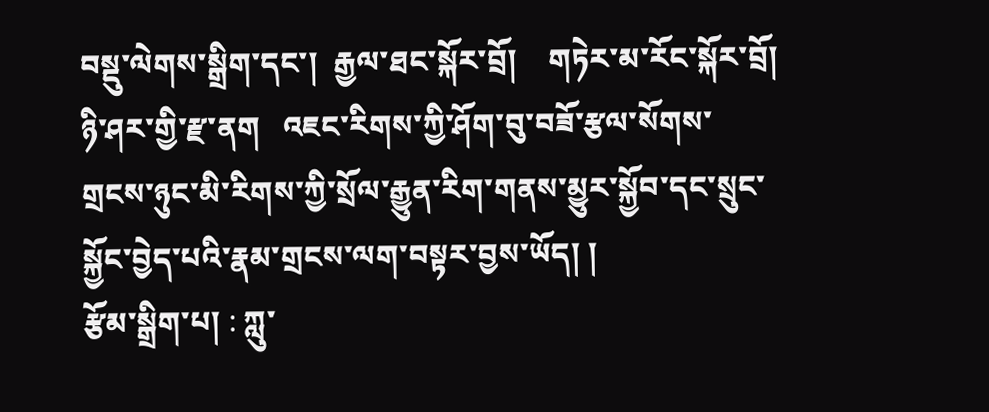བསྡུ་ལེགས་སྒྲིག་དང་།  རྒྱལ་ཐང་སྐོར་བྲོ།    གཏེར་མ་རོང་སྐོར་བྲོ།   ཉི་ཤར་གྱི་རྫ་ནག   འཇང་རིགས་ཀྱི་ཤོག་བུ་བཟོ་རྩལ་སོགས་གྲངས་ཉུང་མི་རིགས་ཀྱི་སྲོལ་རྒྱུན་རིག་གནས་མྱུར་སྐྱོབ་དང་སྲུང་སྐྱོང་བྱེད་པའི་རྣམ་གྲངས་ལག་བསྟར་བྱས་ཡོད། །
རྩོམ་སྒྲིག་པ། : ཀླུ་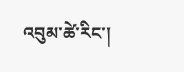འབུམ་ཚེ་རིང་།